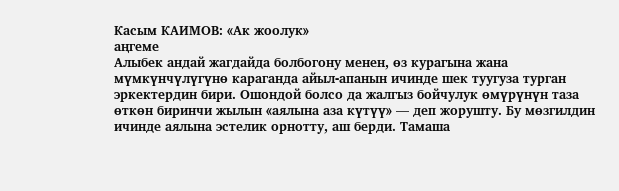Касым КАИМОВ: «Ак жоолук»
аңгеме
Алыбек андай жагдайда болбогону менен, өз курагына жана мүмкүнчүлүгүнө караганда айыл-апанын ичинде шек туугуза турган эркектердин бири. Ошондой болсо да жалгыз бойчулук өмүрүнүн таза өткөн биринчи жылын «аялына аза күтүү» — деп жорушту. Бу мөзгилдин ичинде аялына эстелик орнотту, аш берди. Тамаша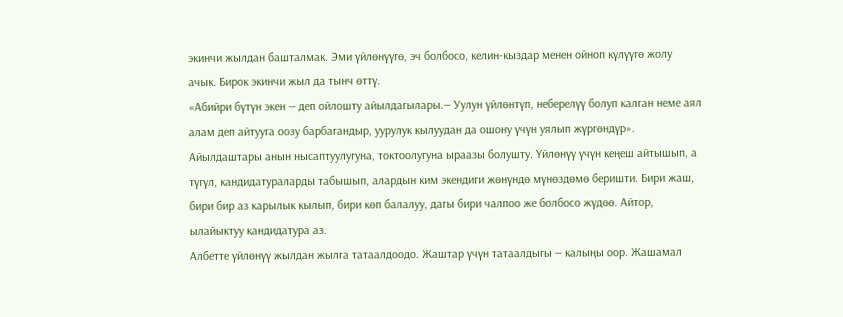экинчи жылдан башталмак. Эми үйлөнүүгө, эч болбосо, келин-кыздар менен ойноп күлүүгө жолу ачык. Бирок экинчи жыл да тынч өттү.
«Абийри бүтүн экен — деп ойлошту айылдагылары.— Уулун үйлөнтүп, неберелүү болуп калган неме аял алам деп айтууга оозу барбагандыр, уурулук кылуудан да ошону үчүн уялып жүргөндүр».
Айылдаштары анын нысаптуулугуна, токтоолугуна ыраазы болушту. Үйлөнүү үчүн кеңеш айтышып, а түгүл, кандидатураларды табышып, алардын ким экендиги жөнүндө мүнөздөмө беришти. Бири жаш, бири бир аз карылык кылып, бири көп балалуу, дагы бири чалпоо же болбосо жүдөө. Айтор, ылайыктуу кандидатура аз.
Албетте үйлөнүү жылдан жылга татаалдоодо. Жаштар үчүн татаалдыгы — калыңы оор. Жашамал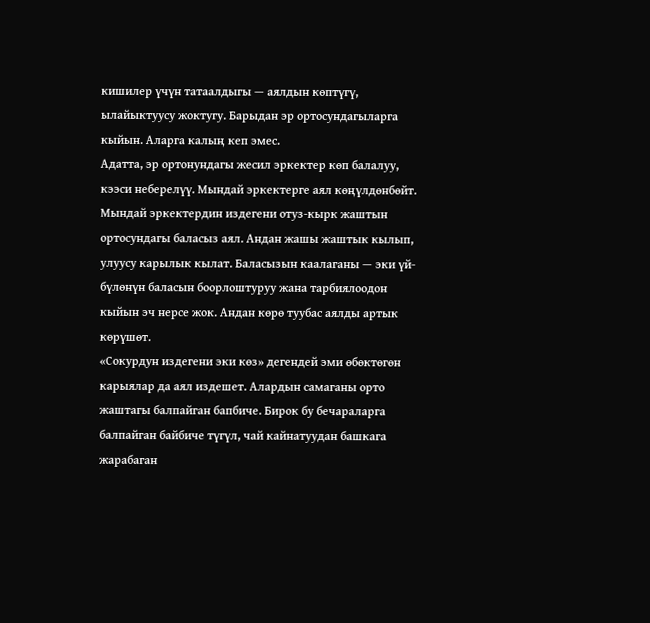кишилер үчүн татаалдыгы — аялдын көптүгү, ылайыктуусу жоктугу. Барыдан эр ортосундагыларга кыйын. Аларга калың кеп эмес.
Адатта, эр ортонундагы жесил эркектер көп балалуу, кээси неберелүү. Мындай эркектерге аял көңүлдөнбөйт. Мындай эркектердин издегени отуз-кырк жаштын ортосундагы баласыз аял. Андан жашы жаштык кылып, улуусу карылык кылат. Баласызын каалаганы — эки үй-бүлөнүн баласын боорлоштуруу жана тарбиялоодон кыйын эч нерсе жок. Андан көрө туубас аялды артык көрүшөт.
«Сокурдун издегени эки көз» дегендей эми өбөктөгөн карыялар да аял издешет. Алардын самаганы орто жаштагы балпайган бапбиче. Бирок бу бечараларга балпайган байбиче түгүл, чай кайнатуудан башкага жарабаган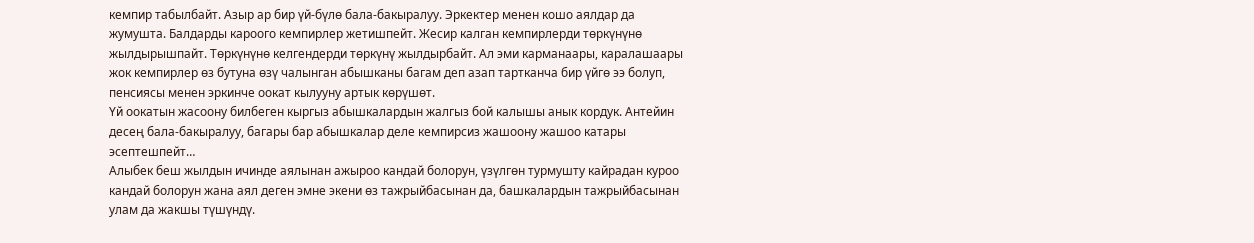кемпир табылбайт. Азыр ар бир үй-бүлө бала-бакыралуу. Эркектер менен кошо аялдар да жумушта. Балдарды кароого кемпирлер жетишпейт. Жесир калган кемпирлерди төркүнүнө жылдырышпайт. Төркүнүнө келгендерди төркүнү жылдырбайт. Ал эми карманаары, каралашаары жок кемпирлер өз бутуна өзү чалынган абышканы багам деп азап тартканча бир үйгө ээ болуп, пенсиясы менен эркинче оокат кылууну артык көрүшөт.
Үй оокатын жасоону билбеген кыргыз абышкалардын жалгыз бой калышы анык кордук. Антейин десең бала-бакыралуу, багары бар абышкалар деле кемпирсиз жашоону жашоо катары эсептешпейт…
Алыбек беш жылдын ичинде аялынан ажыроо кандай болорун, үзүлгөн турмушту кайрадан куроо кандай болорун жана аял деген эмне экени өз тажрыйбасынан да, башкалардын тажрыйбасынан улам да жакшы түшүндү.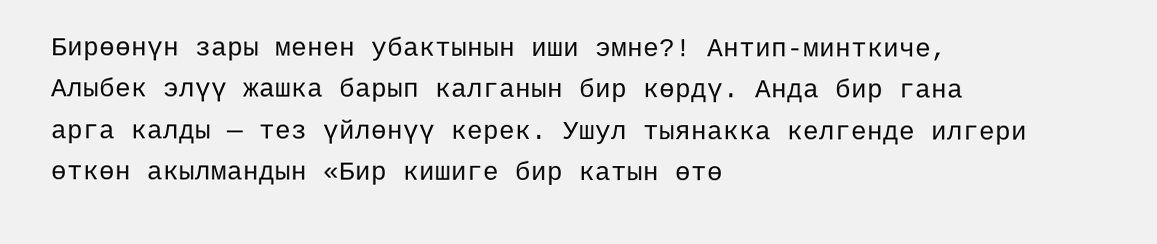Бирөөнүн зары менен убактынын иши эмне?! Антип-минткиче, Алыбек элүү жашка барып калганын бир көрдү. Анда бир гана арга калды — тез үйлөнүү керек. Ушул тыянакка келгенде илгери өткөн акылмандын «Бир кишиге бир катын өтө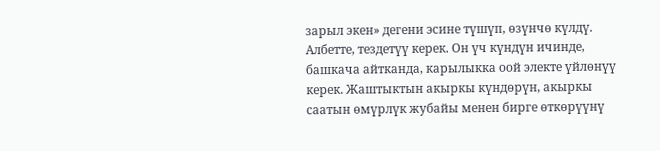зарыл экен» дегени эсине түшүп, өзүнчө күлдү.
Албетте, тездетүү керек. Он үч күндүн ичинде, башкача айтканда, карылыкка оой электе үйлөнүү керек. Жаштыктын акыркы күндөрүн, акыркы саатын өмүрлүк жубайы менен бирге өткөрүүнү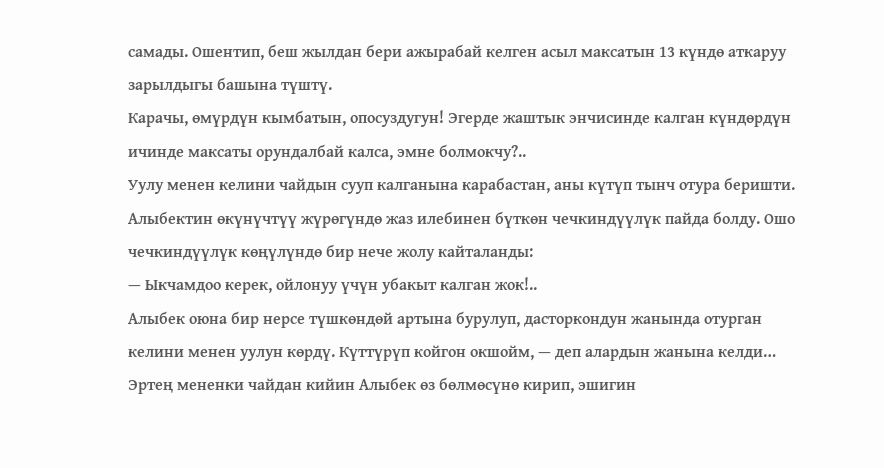самады. Ошентип, беш жылдан бери ажырабай келген асыл максатын 13 күндө аткаруу зарылдыгы башына түштү.
Карачы, өмүрдүн кымбатын, опосуздугун! Эгерде жаштык энчисинде калган күндөрдүн ичинде максаты орундалбай калса, эмне болмокчу?..
Уулу менен келини чайдын сууп калганына карабастан, аны күтүп тынч отура беришти.
Алыбектин өкүнүчтүү жүрөгүндө жаз илебинен бүткөн чечкиндүүлүк пайда болду. Ошо чечкиндүүлүк көңүлүндө бир нече жолу кайталанды:
— Ыкчамдоо керек, ойлонуу үчүн убакыт калган жок!..
Алыбек оюна бир нерсе түшкөндөй артына бурулуп, дасторкондун жанында отурган келини менен уулун көрдү. Күттүрүп койгон окшойм, — деп алардын жанына келди…
Эртең мененки чайдан кийин Алыбек өз бөлмөсүнө кирип, эшигин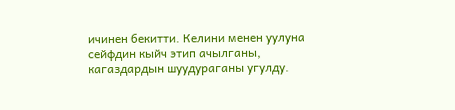ичинен бекитти. Келини менен уулуна сейфдин кыйч этип ачылганы, кагаздардын шуудураганы угулду.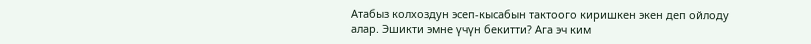Атабыз колхоздун эсеп-кысабын тактоого киришкен экен деп ойлоду алар. Эшикти эмне үчүн бекитти? Ага эч ким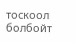тоскоол болбойт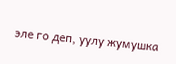эле го деп, уулу жумушка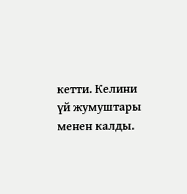кетти. Келини үй жумуштары менен калды.